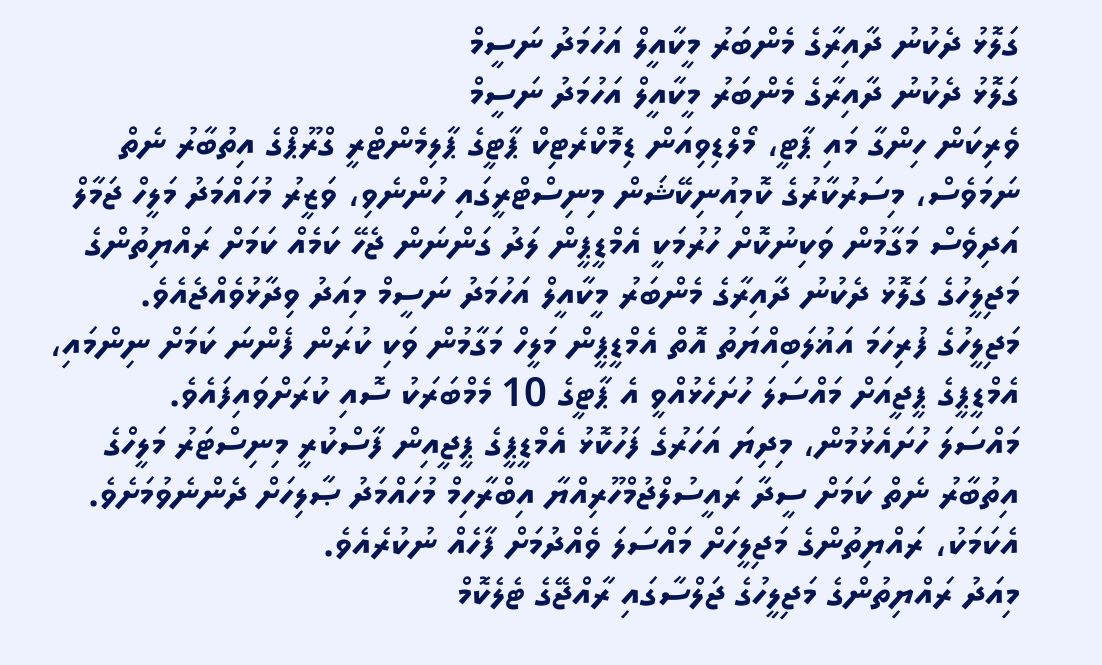ގަލޮޅު ދެކުނު ދާއިރާގެ މެންބަރު މީކާއީލް އަހުމަދު ނަސީމް
ގަލޮޅު ދެކުނު ދާއިރާގެ މެންބަރު މީކާއީލް އަހުމަދު ނަސީމް
ވެރިކަން ހިންގާ މައި ޕާޓީ، މޯލްޑިވިއަން ޑިމޮކްރެޓިކް ޕާޓީގެ ޕާލިމެންޓްރީ ގްރޫޕްގެ އިތުބާރު ނެތް ނަމަވެސް، މިސަރުކާރުގެ ކޮމިއުނިކޭޝަން މިނިސްޓްރީގައި ހުންނެވި، ވަޒީރު މުހައްމަދު މަލީހް ޖަމާލް އަދިވެސް މަގާމުން ވަކިނުކޮށް ހުރުމަކީ އެމްޑީޕީން ލަދު ގަންނަން ޖެހޭ ކަމެއް ކަމަށް ރައްޔިތުންގެ މަޖިލީހުގެ ގަލޮޅު ދެކުނު ދާއިރާގެ މެންބަރު މީކާއީލް އަހުމަދު ނަސީމް މިއަދު ވިދާޅުވެއްޖެއެވެ.
މަޖިލީހުގެ ފުރިހަމަ އަޣުލަބިއްޔަތު އޮތް އެމްޑީޕީން މަލީހް މަގާމުން ވަކި ކުރަން ފެންނަ ކަމަށް ނިންމައި، އެމްޑީޕީގެ ޕީޖީއަށް މައްސަލަ ހުށަހެޅުއްވީ އެ ޕާޓީގެ 10 މެމްބަރަކު ސޮއި ކުރަށްވައިފައެވެ.
މައްސަލަ ހުށައެޅުމުން، މިދިޔަ އަހަރުގެ ފަހުކޮޅު އެމްޑީޕީގެ ޕީޖީއިން ފާސްކުރީ މިނިސްޓަރު މަލީހްގެ އިތުބާރު ނެތް ކަމަށް ސީދާ ރައީސުލްޖުމްހޫރިއްޔާ އިބްރާހިމް މުހައްމަދު ޞާލިހަށް ދެންނެވުމަށެވެ. އެކަމަކު، ރައްޔިތުންގެ މަޖިލީހަށް މައްސަލަ ވެއްދުމަށް ފާހެއް ނުކުރެއެވެ.
މިއަދު ރައްޔިތުންގެ މަޖިލީހުގެ ޖަލްސާގައި ރާއްޖޭގެ ޓެލެކޮމް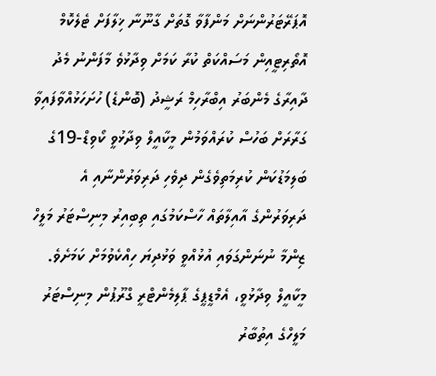އޮޕަރޭޓަރުންނަށް މަންފާވާ ގޮތަށް ގާނޫނާ ޚިލާފަށް ޓެލެކޮމް އޮތޯރިޓީއިން މަސައްކަތް ކުރާ ކަމަށް ވިދާޅުވެ މާފަންނު މެދު ދާއިރާގެ މެންބަރު އިބްރާހިމް ރަޝީދު (ބޮންޑެ) ހުށަހަޅުއްވާފައިވާ ގަރާރަށް ބަހުސް ކުރައްވަމުން މީކާއީލް ވިދާޅުވީ ކޯވިޑް-19ގެ ބަލިމަޑުކަން ކުރިމަތިވެގެން ދިވެހި ދަރިވަރުންނާއި އެ ދަރިވަރުންގެ އާއިލާތައް ހާސްކަމުގައި ތިބިއިރު މިނިސްޓަރު މަލީހް ޒިންމާ ނުނަންގަވައި އުޅުއްވީ ވަޅުދިޔަ ހިއްކެވުމަށް ކަމަށެވެ.
މީކާއީލް ވިދާޅުވީ، އެމްޑީޕީގެ ޕާލިމެންޓްރީ ގްރޫޕުން މިނިސްޓަރު މަލީހްގެ އިތުބާރު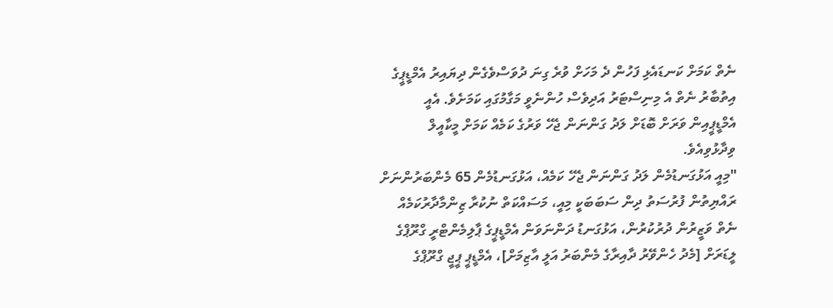ނެތް ކަމަށް ކަނޑައެޅި ފަހުން ދެ މަހަށް ވުރެ ގިނަ ދުވަސްވެގެން ދިޔައިރު އެމްޑީޕީގެ އިތުބާރު ނެތް އެ މިނިސްޓަރު އަދިވެސް ހުންނެވީ މަގާމުގައި ކަމަށެވެ. އެއީ އެމްޑީޕީއިން ވަރަށް ބޮޑަށް ލަދު ގަންނަން ޖެހޭ ވަރުގެ ކަމެއް ކަމަށް މީކާއީލް ވިދާޅުވިއެވެ.
"މިއީ އަޅުގަނޑުމެން ލަދު ގަންނަން ޖެހޭ ކަމެއް، އަޅުގަނޑުމެން 65 މެންބަރުންނަށް ރައްޔިތުން ފުރުސަތު ދިން ސަބަބަކީ މިއީ، މަސައްކަތް ނުކުރާ ޒިންމާދާރުކަމެއް ނެތް ވަޒީރުން ދުރުކުރުން، އަޅުގަނޑު ދަންނަވަން އެމްޑީޕީގެ ޕާލިމެންޓްރީ ގްރޫޕްގެ ލީޑަރަށް [މެދު ހެންވޭރު ދާއިރާގެ މެންބަރު އަލީ އާޒިމަށް]، އެމްޑީޕީ ޕީޖީ ގްރޫޕްގެ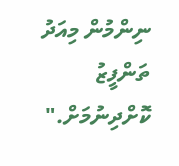ނިންމުން މިއަދު ތަންފީޒު ކޮށްދިނުމަށް."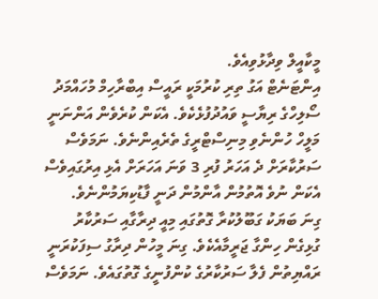މީކާއީލް ވިދާޅުވިއެވެ.
އިންޓަނެޓް އަގު ތިރި ކުރުމަކީ ރައީސް އިބްރާހިމް މުހައްމަދު ސޯލިހްގެ ރިޔާސީ ވައުދުފުޅެކެވެ. އެކަން ކުރެވެން އަންނަނީ މަލީހް ހުންނެވި މިނިސްޓްރީގެ ތެރެއިންނެވެ. ނަމަވެސް ސަރުކާރަށް ދެ އަހަރު ފުރި 3 ވަނަ އަހަރަށް އެޅި އިރުގައިވެސް އެކަން ނުވެ އޮތުމުން އާންމުން ދަނީ ފާޑުކިޔަމުންނެވެ.
ގިނަ ބަޔަކު ގަބޫލުކުރާ ގޮތުގައި މިއީ ދިރާގާއި ސަރުކާރު ގުޅިގެން ހިންގާ ޖަރީމާއެކެވެ. ގިނަ މީހުން ދިރާގު ސިފަކުރަނީ ރައްޔިތުން ފެލާ ސަރުކާރުގެ ކުންފުނީގެ ގޮތުގައެވެ. ނަމަވެސް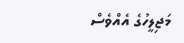މަޖިލީހުގެ އެއްވެސް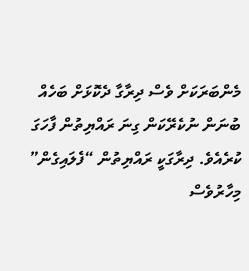މެންބަރަކަށް ވެސް ދިރާގާ ދެކޮޅަށް ބަހެއް ބުނަން ނުކެރޭކަން ގިނަ ރައްޔިތުން ފާހަގަ ކުރެއެވެ. ދިރާގަކީ ރައްޔިތުން “ފެލައިގެން” މިހާރުވެސް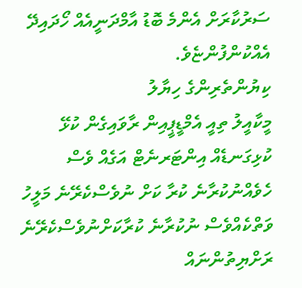ސަރުކާރަށް އެންމެ ބޮޑު އާމްދަނީއެއް ހޯދައިދޭ އެއްކުންފުންޏެވެ.
ކިޔުންތެރިންގެ ހިޔާލު
މީކާއީލު ތިއީ އެމްޑީޕީއިން ރާވައިގެން ކުޅޭ ކުޅިގަނޑެއް އިންޓަރނެޓް އަގެއް ވެސް ހެވެއްނުކުރާނެ ކުރާ ކަށް ނުވެސްކެރޭނެ މަލީހު ވަތްކެއްވެސް ނުކުރާނެ ކުރާކަށްނުވެސްކެރޭނެ ރަށްޔިތުންނައް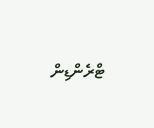ޓްރެންޑިން